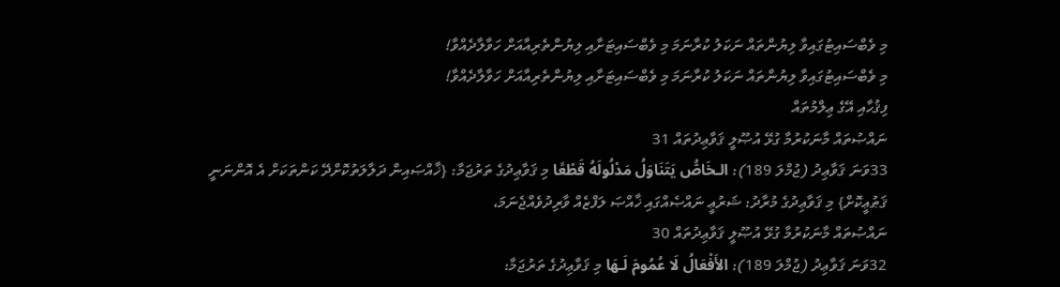މި ވެބްސައިޓުގައިވާ ލިޔުންތައް ނަކަލު ކުރާނަމަ މި ވެބްސައިޓަށާއި ލިޔުންތެރިއާއަށް ހަވާލާދެއްވާ!
މި ވެބްސައިޓުގައިވާ ލިޔުންތައް ނަކަލު ކުރާނަމަ މި ވެބްސައިޓަށާއި ލިޔުންތެރިއާއަށް ހަވާލާދެއްވާ!
ފިޤުހާއި އޭގެ ޢިލްމުތައް
ނައްޞުތައް މާނަކުރުމާ ގުޅޭ އުޞޫލީ ޤަވާޢިދުތައް 31
33ވަނަ ޤަވާޢިދު (ޖުމްލަ 189): الـخَاصُّ يَتَنَاوَلُ مَدْلُولَهُ قَطْعًا މި ޤަވާޢިދުގެ ތަރުޖަމާ: {ޚާއްޞައިން ދަލާލަތުކޮށްދޭ ކަންތަކަށް އެ އޮންނަނީ ޤަޠުޢީކޮށް} މި ޤަވާޢިދުގެ މުރާދު: ޝަރުޢީ ނައްޞެއްގައި ޚާއްޞަ ލަފްޒެއް ވާރިދުވެއްޖެނަމަ،
ނައްޞުތައް މާނަކުރުމާ ގުޅޭ އުޞޫލީ ޤަވާޢިދުތައް 30
32ވަނަ ޤަވާޢިދު (ޖުމްލަ 189): الأَفْعَالُ لَا عُمُومَ لَـهَا މި ޤަވާޢިދުގެ ތަރުޖަމާ: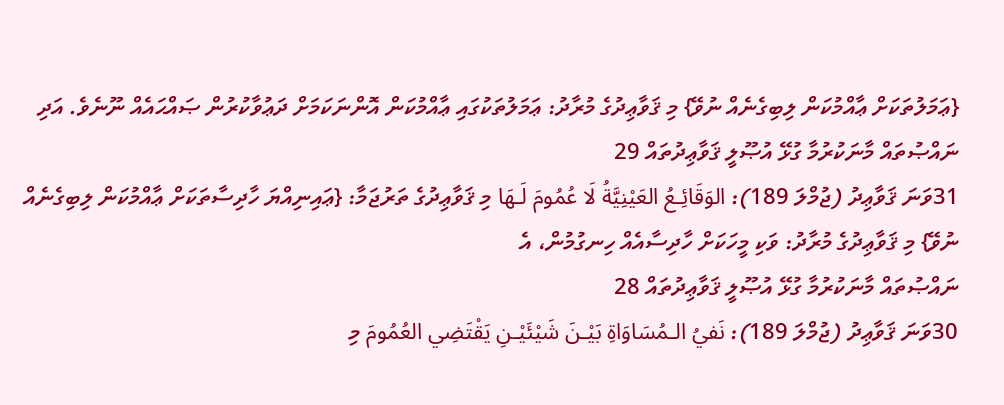{ޢަމަލުތަކަށް ޢާއްމުކަން ލިބިގެނެއް ނުވޭ} މި ޤަވާޢިދުގެ މުރާދު: ޢަމަލުތަކުގައި ޢާއްމުކަން އޮންނަކަމަށް ދަޢުވާކުރުން ޞައްޙައެއް ނޫނެވެ. އަދި
ނައްޞުތައް މާނަކުރުމާ ގުޅޭ އުޞޫލީ ޤަވާޢިދުތައް 29
31ވަނަ ޤަވާޢިދު (ޖުމްލަ 189): الوَقَائِـعُ العَيْنِيَّةُ لَا عُمُومَ لَـهَا މި ޤަވާޢިދުގެ ތަރުޖަމާ: {ޢައިނިއްޔަ ހާދިސާތަކަށް ޢާއްމުކަން ލިބިގެނެއް ނުވޭ} މި ޤަވާޢިދުގެ މުރާދު: ވަކި މީހަކަށް ހާދިސާއެއް ހިނގުމުން، އެ
ނައްޞުތައް މާނަކުރުމާ ގުޅޭ އުޞޫލީ ޤަވާޢިދުތައް 28
30ވަނަ ޤަވާޢިދު (ޖުމްލަ 189): نَفيُ الـمُسَاوَاةِ بَيْـنَ شَيْئَيْـنِ يَقْتَضِي العُمُومَ މި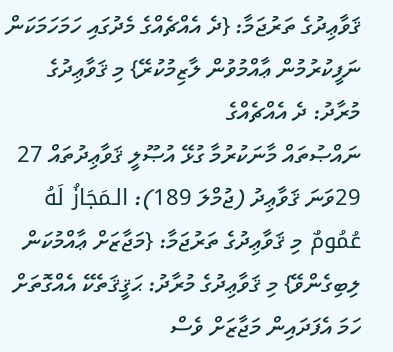ޤަވާޢިދުގެ ތަރުޖަމާ: {ދެ އެއްޗެއްގެ މެދުގައި ހަމަހަމަކަން ނަފީކުރުމުން ޢާއްމުވުން ލާޒިމުކުރޭ} މި ޤަވާޢިދުގެ މުރާދު: ދެ އެއްޗެއްގެ
ނައްޞުތައް މާނަކުރުމާ ގުޅޭ އުޞޫލީ ޤަވާޢިދުތައް 27
29ވަނަ ޤަވާޢިދު (ޖުމްލަ 189): الـمَجَازُ لَهُ عُمُومٌ މި ޤަވާޢިދުގެ ތަރުޖަމާ: {މަޖާޒަށް ޢާއްމުކަން ލިބިގެންވޭ} މި ޤަވާޢިދުގެ މުރާދު: ޙަޤީޤަތެކޭ އެއްގޮތަށް ހަމަ އެފަދައިން މަޖާޒަށް ވެސް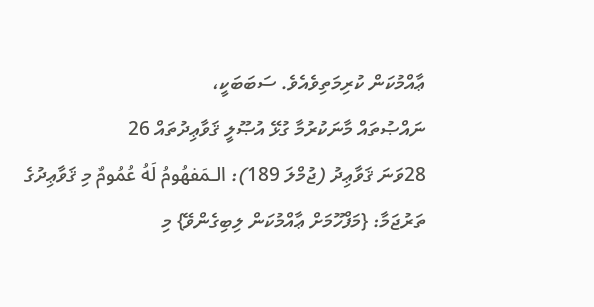ޢާއްމުކަން ކުރިމަތިވެއެވެ. ސަބަބަކީ،
ނައްޞުތައް މާނަކުރުމާ ގުޅޭ އުޞޫލީ ޤަވާޢިދުތައް 26
28ވަނަ ޤަވާޢިދު (ޖުމްލަ 189): الـمَفهُومُ لَهُ عُمُومٌ މި ޤަވާޢިދުގެ ތަރުޖަމާ: {މަފްހޫމަށް ޢާއްމުކަން ލިބިގެންވޭ} މި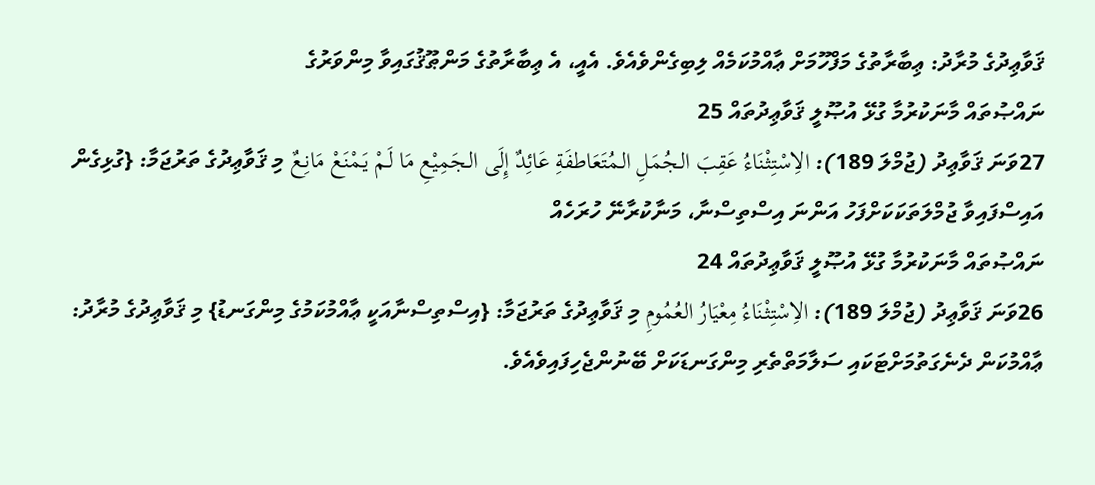ޤަވާޢިދުގެ މުރާދު: ޢިބާރާތުގެ މަފްހޫމަށް ޢާއްމުކަމެއް ލިބިގެންވެއެވެ. އެއީ، އެ ޢިބާރާތުގެ މަންޠޫޤުގައިވާ މިންވަރުގެ
ނައްޞުތައް މާނަކުރުމާ ގުޅޭ އުޞޫލީ ޤަވާޢިދުތައް 25
27ވަނަ ޤަވާޢިދު (ޖުމްލަ 189): الاِسْتِثْنَاءُ عَقِبَ الـجُمَلِ الـمُتَعَاطفَةِ عَائِدٌ إِلَى الـجَمِيْعِ مَا لَـمْ يَـمْنَعْ مَانِـعٌ މި ޤަވާޢިދުގެ ތަރުޖަމާ: {ގުޅިގެން އައިސްފައިވާ ޖުމްލަތަކަކަށްފަހު އަންނަ އިސްތިސްނާ، މަނާކުރާނޭ ހުރަހެއް
ނައްޞުތައް މާނަކުރުމާ ގުޅޭ އުޞޫލީ ޤަވާޢިދުތައް 24
26ވަނަ ޤަވާޢިދު (ޖުމްލަ 189): الاِسْتِثْنَاءُ مِعْيَارُ العُمُومِ މި ޤަވާޢިދުގެ ތަރުޖަމާ: {އިސްތިސްނާއަކީ ޢާއްމުކަމުގެ މިންގަނޑު} މި ޤަވާޢިދުގެ މުރާދު: ޢާއްމުކަން ދެނެގަތުމަށްޓަކައި ސަލާމަތްތެރި މިންގަނޑަކަށް ބޭނުންޖެހިފައިވެއެވެ.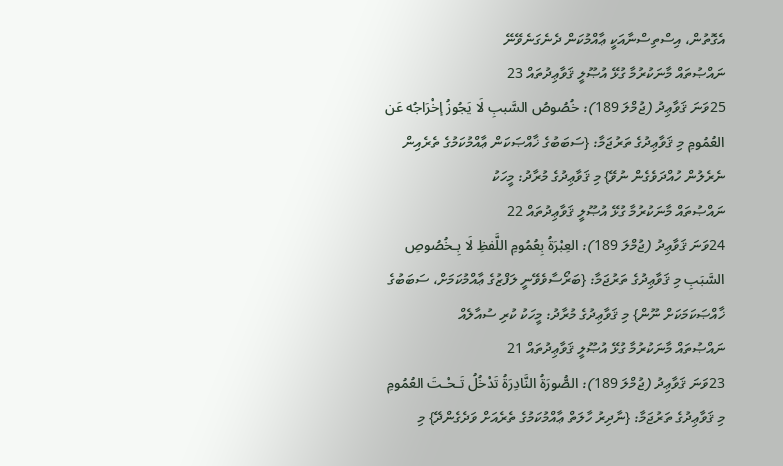އެގޮތުން، އިސްތިސްނާއަކީ ޢާއްމުކަން ދެނެގަނެވޭނޭ
ނައްޞުތައް މާނަކުރުމާ ގުޅޭ އުޞޫލީ ޤަވާޢިދުތައް 23
25ވަނަ ޤަވާޢިދު (ޖުމްލަ 189): خُصُوصُ السَّببِ لَا يَجُوزُ إخْرَاجُه عَن العُمُومِ މި ޤަވާޢިދުގެ ތަރުޖަމާ: {ސަބަބުގެ ޚާއްޞަކަން ޢާއްމުކަމުގެ ތެރެއިން ނެރެލުން ހުއްދަވެގެން ނުވޭ} މި ޤަވާޢިދުގެ މުރާދު: މީހަކު
ނައްޞުތައް މާނަކުރުމާ ގުޅޭ އުޞޫލީ ޤަވާޢިދުތައް 22
24ވަނަ ޤަވާޢިދު (ޖުމްލަ 189): العِبْرَةُ بِعُمُومِ اللَّفظِ لَا بِـخُصُوصِ السَّبَبِ މި ޤަވާޢިދުގެ ތަރުޖަމާ: {ބަރޯސާވެވޭނީ ލަފްޒުގެ ޢާއްމުކަމަށް، ސަބަބުގެ ޚާއްޞަކަމަކަށް ނޫން} މި ޤަވާޢިދުގެ މުރާދު: މީހަކު ކުރި ސުއާލެއް
ނައްޞުތައް މާނަކުރުމާ ގުޅޭ އުޞޫލީ ޤަވާޢިދުތައް 21
23ވަނަ ޤަވާޢިދު (ޖުމްލަ 189): الصُّورَةُ النَّادِرَةُ تَدْخُلُ تَـحْـتَ العُمُومِ މި ޤަވާޢިދުގެ ތަރުޖަމާ: {ނާދިރު ހާލަތް ޢާއްމުކަމުގެ ތެރެއަށް ވަދެގެންދޭ} މި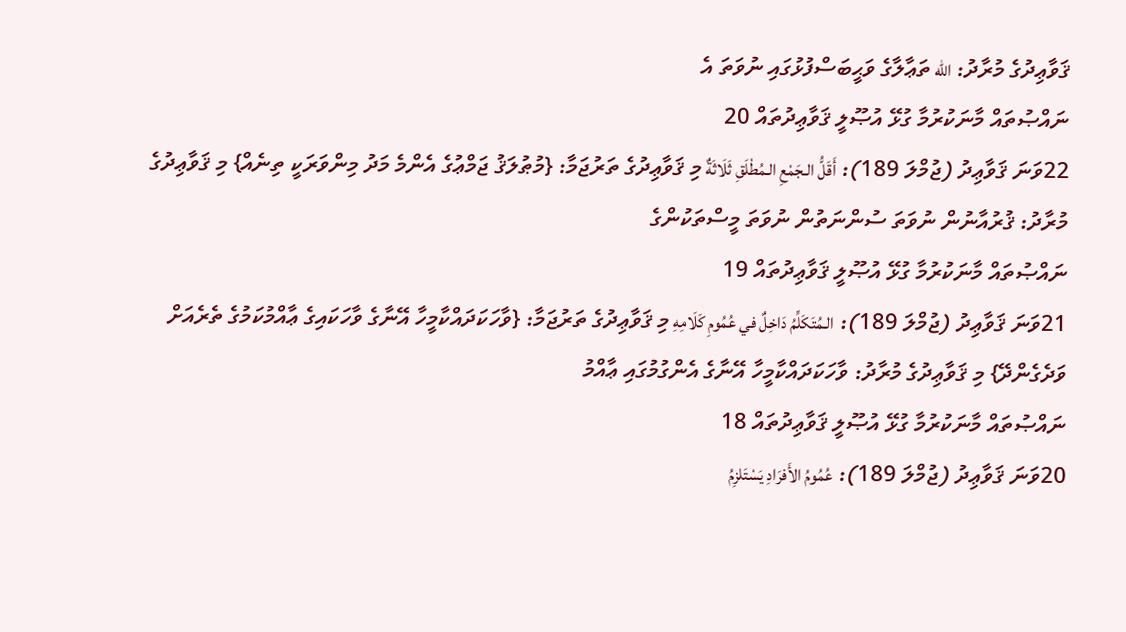ޤަވާޢިދުގެ މުރާދު: الله ތަޢާލާގެ ވަޙީބަސްފުޅުގައި ނުވަތަ އެ
ނައްޞުތައް މާނަކުރުމާ ގުޅޭ އުޞޫލީ ޤަވާޢިދުތައް 20
22ވަނަ ޤަވާޢިދު (ޖުމްލަ 189): أَقَلُّ الـجَمْعِ الـمُطْلَقِ ثَلَاثَةٌ މި ޤަވާޢިދުގެ ތަރުޖަމާ: {މުޠުލަޤު ޖަމްޢުގެ އެންމެ މަދު މިންވަރަކީ ތިނެއް} މި ޤަވާޢިދުގެ މުރާދު: ޤުރުއާނުން ނުވަތަ ސުންނަތުން ނުވަތަ މީސްތަކުންގެ
ނައްޞުތައް މާނަކުރުމާ ގުޅޭ އުޞޫލީ ޤަވާޢިދުތައް 19
21ވަނަ ޤަވާޢިދު (ޖުމްލަ 189): الـمُتَكَلِّمُ دَاخِلٌ في عُمُومِ كَلَامِهِ މި ޤަވާޢިދުގެ ތަރުޖަމާ: {ވާހަކަދައްކާމީހާ އޭނާގެ ވާހަކައިގެ ޢާއްމުކަމުގެ ތެރެއަށް ވަދެގެންދޭ} މި ޤަވާޢިދުގެ މުރާދު: ވާހަކަދައްކާމީހާ އޭނާގެ އެންގުމުގައި ޢާއްމު
ނައްޞުތައް މާނަކުރުމާ ގުޅޭ އުޞޫލީ ޤަވާޢިދުތައް 18
20ވަނަ ޤަވާޢިދު (ޖުމްލަ 189): عُمُومُ الأَفرَادِ يَسْتَلزِمُ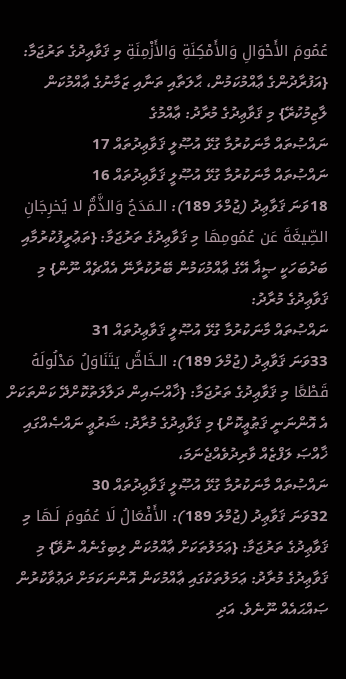عُمُومَ الأَحْوَالِ وَالأَمْكِنَةِ وَالأَزْمِنَةِ މި ޤަވާޢިދުގެ ތަރުޖަމާ: {އަފުރާދުންގެ ޢާއްމުކަމުން، ޙާލަތާއި ތަނާއި ޒަމާނުގެ ޢާއްމުކަން ލާޒިމުކުރޭ} މި ޤަވާޢިދުގެ މުރާދު: ޢާއްމުގެ
ނައްޞުތައް މާނަކުރުމާ ގުޅޭ އުޞޫލީ ޤަވާޢިދުތައް 17
ނައްޞުތައް މާނަކުރުމާ ގުޅޭ އުޞޫލީ ޤަވާޢިދުތައް 16
18ވަނަ ޤަވާޢިދު (ޖުމްލަ 189): الـمَدَحُ وَالذَّمُّ لا يُخرِجَانِ الصِّيغَةَ عَن عُمُومِهَا މި ޤަވާޢިދުގެ ތަރުޖަމާ: {ތަޢުރީފުކުރުމާއި ބަދުބަހަކީ ޞީޣާ އޭގެ ޢާއްމުކަމުން ބޭރުކުރާނޭ އެއްޗެއް ނޫން} މި ޤަވާޢިދުގެ މުރާދު:
ނައްޞުތައް މާނަކުރުމާ ގުޅޭ އުޞޫލީ ޤަވާޢިދުތައް 31
33ވަނަ ޤަވާޢިދު (ޖުމްލަ 189): الـخَاصُّ يَتَنَاوَلُ مَدْلُولَهُ قَطْعًا މި ޤަވާޢިދުގެ ތަރުޖަމާ: {ޚާއްޞައިން ދަލާލަތުކޮށްދޭ ކަންތަކަށް އެ އޮންނަނީ ޤަޠުޢީކޮށް} މި ޤަވާޢިދުގެ މުރާދު: ޝަރުޢީ ނައްޞެއްގައި ޚާއްޞަ ލަފްޒެއް ވާރިދުވެއްޖެނަމަ،
ނައްޞުތައް މާނަކުރުމާ ގުޅޭ އުޞޫލީ ޤަވާޢިދުތައް 30
32ވަނަ ޤަވާޢިދު (ޖުމްލަ 189): الأَفْعَالُ لَا عُمُومَ لَـهَا މި ޤަވާޢިދުގެ ތަރުޖަމާ: {ޢަމަލުތަކަށް ޢާއްމުކަން ލިބިގެނެއް ނުވޭ} މި ޤަވާޢިދުގެ މުރާދު: ޢަމަލުތަކުގައި ޢާއްމުކަން އޮންނަކަމަށް ދަޢުވާކުރުން ޞައްޙައެއް ނޫނެވެ. އަދި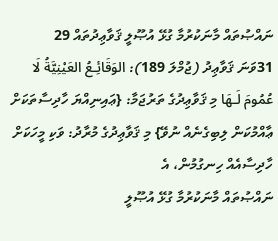ނައްޞުތައް މާނަކުރުމާ ގުޅޭ އުޞޫލީ ޤަވާޢިދުތައް 29
31ވަނަ ޤަވާޢިދު (ޖުމްލަ 189): الوَقَائِـعُ العَيْنِيَّةُ لَا عُمُومَ لَـهَا މި ޤަވާޢިދުގެ ތަރުޖަމާ: {ޢައިނިއްޔަ ހާދިސާތަކަށް ޢާއްމުކަން ލިބިގެނެއް ނުވޭ} މި ޤަވާޢިދުގެ މުރާދު: ވަކި މީހަކަށް ހާދިސާއެއް ހިނގުމުން، އެ
ނައްޞުތައް މާނަކުރުމާ ގުޅޭ އުޞޫލީ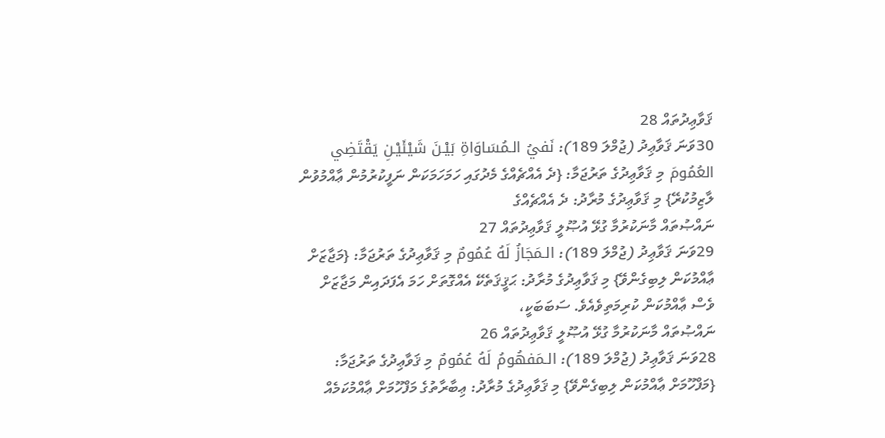ޤަވާޢިދުތައް 28
30ވަނަ ޤަވާޢިދު (ޖުމްލަ 189): نَفيُ الـمُسَاوَاةِ بَيْـنَ شَيْئَيْـنِ يَقْتَضِي العُمُومَ މި ޤަވާޢިދުގެ ތަރުޖަމާ: {ދެ އެއްޗެއްގެ މެދުގައި ހަމަހަމަކަން ނަފީކުރުމުން ޢާއްމުވުން ލާޒިމުކުރޭ} މި ޤަވާޢިދުގެ މުރާދު: ދެ އެއްޗެއްގެ
ނައްޞުތައް މާނަކުރުމާ ގުޅޭ އުޞޫލީ ޤަވާޢިދުތައް 27
29ވަނަ ޤަވާޢިދު (ޖުމްލަ 189): الـمَجَازُ لَهُ عُمُومٌ މި ޤަވާޢިދުގެ ތަރުޖަމާ: {މަޖާޒަށް ޢާއްމުކަން ލިބިގެންވޭ} މި ޤަވާޢިދުގެ މުރާދު: ޙަޤީޤަތެކޭ އެއްގޮތަށް ހަމަ އެފަދައިން މަޖާޒަށް ވެސް ޢާއްމުކަން ކުރިމަތިވެއެވެ. ސަބަބަކީ،
ނައްޞުތައް މާނަކުރުމާ ގުޅޭ އުޞޫލީ ޤަވާޢިދުތައް 26
28ވަނަ ޤަވާޢިދު (ޖުމްލަ 189): الـمَفهُومُ لَهُ عُمُومٌ މި ޤަވާޢިދުގެ ތަރުޖަމާ: {މަފްހޫމަށް ޢާއްމުކަން ލިބިގެންވޭ} މި ޤަވާޢިދުގެ މުރާދު: ޢިބާރާތުގެ މަފްހޫމަށް ޢާއްމުކަމެއް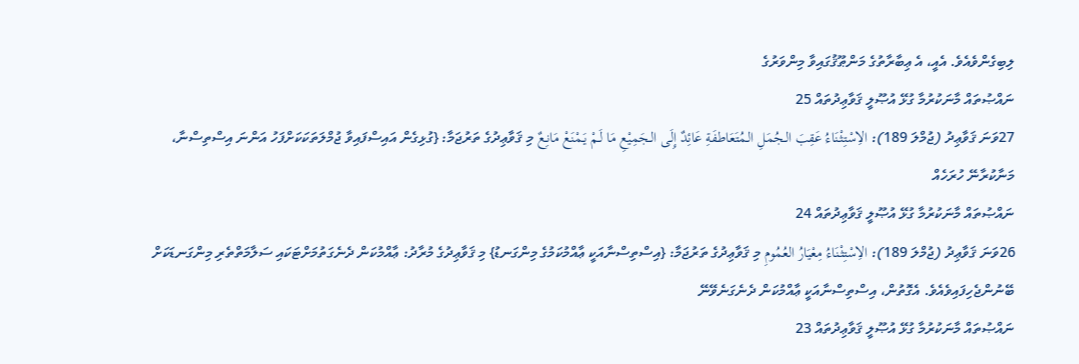ލިބިގެންވެއެވެ. އެއީ، އެ ޢިބާރާތުގެ މަންޠޫޤުގައިވާ މިންވަރުގެ
ނައްޞުތައް މާނަކުރުމާ ގުޅޭ އުޞޫލީ ޤަވާޢިދުތައް 25
27ވަނަ ޤަވާޢިދު (ޖުމްލަ 189): الاِسْتِثْنَاءُ عَقِبَ الـجُمَلِ الـمُتَعَاطفَةِ عَائِدٌ إِلَى الـجَمِيْعِ مَا لَـمْ يَـمْنَعْ مَانِـعٌ މި ޤަވާޢިދުގެ ތަރުޖަމާ: {ގުޅިގެން އައިސްފައިވާ ޖުމްލަތަކަކަށްފަހު އަންނަ އިސްތިސްނާ، މަނާކުރާނޭ ހުރަހެއް
ނައްޞުތައް މާނަކުރުމާ ގުޅޭ އުޞޫލީ ޤަވާޢިދުތައް 24
26ވަނަ ޤަވާޢިދު (ޖުމްލަ 189): الاِسْتِثْنَاءُ مِعْيَارُ العُمُومِ މި ޤަވާޢިދުގެ ތަރުޖަމާ: {އިސްތިސްނާއަކީ ޢާއްމުކަމުގެ މިންގަނޑު} މި ޤަވާޢިދުގެ މުރާދު: ޢާއްމުކަން ދެނެގަތުމަށްޓަކައި ސަލާމަތްތެރި މިންގަނޑަކަށް ބޭނުންޖެހިފައިވެއެވެ. އެގޮތުން، އިސްތިސްނާއަކީ ޢާއްމުކަން ދެނެގަނެވޭނޭ
ނައްޞުތައް މާނަކުރުމާ ގުޅޭ އުޞޫލީ ޤަވާޢިދުތައް 23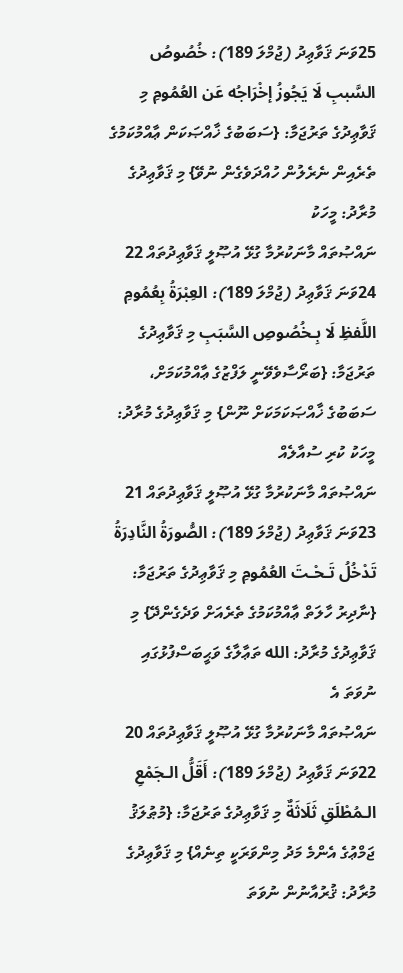25ވަނަ ޤަވާޢިދު (ޖުމްލަ 189): خُصُوصُ السَّببِ لَا يَجُوزُ إخْرَاجُه عَن العُمُومِ މި ޤަވާޢިދުގެ ތަރުޖަމާ: {ސަބަބުގެ ޚާއްޞަކަން ޢާއްމުކަމުގެ ތެރެއިން ނެރެލުން ހުއްދަވެގެން ނުވޭ} މި ޤަވާޢިދުގެ މުރާދު: މީހަކު
ނައްޞުތައް މާނަކުރުމާ ގުޅޭ އުޞޫލީ ޤަވާޢިދުތައް 22
24ވަނަ ޤަވާޢިދު (ޖުމްލަ 189): العِبْرَةُ بِعُمُومِ اللَّفظِ لَا بِـخُصُوصِ السَّبَبِ މި ޤަވާޢިދުގެ ތަރުޖަމާ: {ބަރޯސާވެވޭނީ ލަފްޒުގެ ޢާއްމުކަމަށް، ސަބަބުގެ ޚާއްޞަކަމަކަށް ނޫން} މި ޤަވާޢިދުގެ މުރާދު: މީހަކު ކުރި ސުއާލެއް
ނައްޞުތައް މާނަކުރުމާ ގުޅޭ އުޞޫލީ ޤަވާޢިދުތައް 21
23ވަނަ ޤަވާޢިދު (ޖުމްލަ 189): الصُّورَةُ النَّادِرَةُ تَدْخُلُ تَـحْـتَ العُمُومِ މި ޤަވާޢިދުގެ ތަރުޖަމާ: {ނާދިރު ހާލަތް ޢާއްމުކަމުގެ ތެރެއަށް ވަދެގެންދޭ} މި ޤަވާޢިދުގެ މުރާދު: الله ތަޢާލާގެ ވަޙީބަސްފުޅުގައި ނުވަތަ އެ
ނައްޞުތައް މާނަކުރުމާ ގުޅޭ އުޞޫލީ ޤަވާޢިދުތައް 20
22ވަނަ ޤަވާޢިދު (ޖުމްލަ 189): أَقَلُّ الـجَمْعِ الـمُطْلَقِ ثَلَاثَةٌ މި ޤަވާޢިދުގެ ތަރުޖަމާ: {މުޠުލަޤު ޖަމްޢުގެ އެންމެ މަދު މިންވަރަކީ ތިނެއް} މި ޤަވާޢިދުގެ މުރާދު: ޤުރުއާނުން ނުވަތަ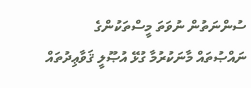ސުންނަތުން ނުވަތަ މީސްތަކުންގެ
ނައްޞުތައް މާނަކުރުމާ ގުޅޭ އުޞޫލީ ޤަވާޢިދުތައް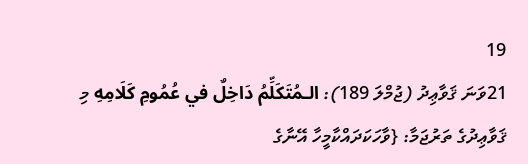19
21ވަނަ ޤަވާޢިދު (ޖުމްލަ 189): الـمُتَكَلِّمُ دَاخِلٌ في عُمُومِ كَلَامِهِ މި ޤަވާޢިދުގެ ތަރުޖަމާ: {ވާހަކަދައްކާމީހާ އޭނާގެ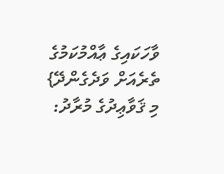ވާހަކައިގެ ޢާއްމުކަމުގެ ތެރެއަށް ވަދެގެންދޭ} މި ޤަވާޢިދުގެ މުރާދު: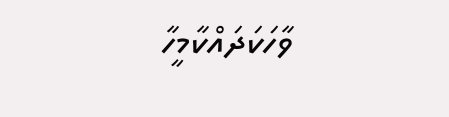ވާހަކަދައްކާމީހާ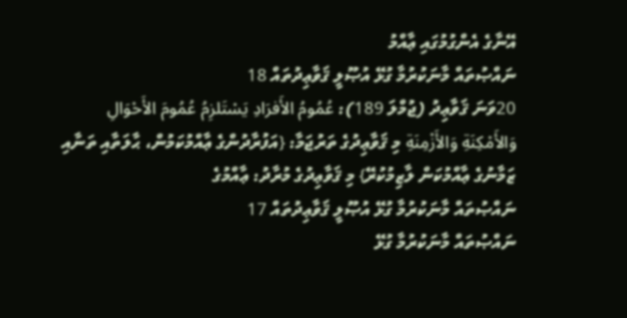އޭނާގެ އެންގުމުގައި ޢާއްމު
ނައްޞުތައް މާނަކުރުމާ ގުޅޭ އުޞޫލީ ޤަވާޢިދުތައް 18
20ވަނަ ޤަވާޢިދު (ޖުމްލަ 189): عُمُومُ الأَفرَادِ يَسْتَلزِمُ عُمُومَ الأَحْوَالِ وَالأَمْكِنَةِ وَالأَزْمِنَةِ މި ޤަވާޢިދުގެ ތަރުޖަމާ: {އަފުރާދުންގެ ޢާއްމުކަމުން، ޙާލަތާއި ތަނާއި ޒަމާނުގެ ޢާއްމުކަން ލާޒިމުކުރޭ} މި ޤަވާޢިދުގެ މުރާދު: ޢާއްމުގެ
ނައްޞުތައް މާނަކުރުމާ ގުޅޭ އުޞޫލީ ޤަވާޢިދުތައް 17
ނައްޞުތައް މާނަކުރުމާ ގުޅޭ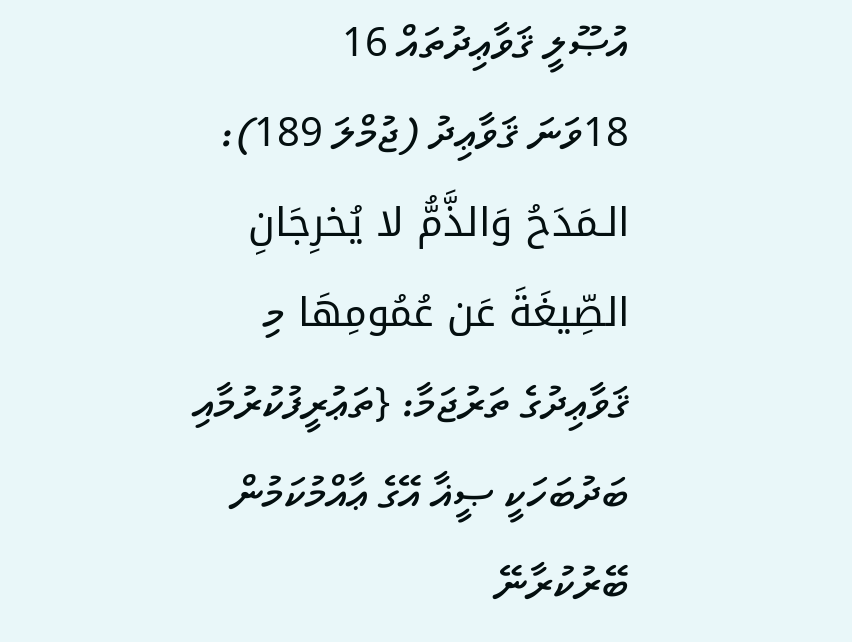އުޞޫލީ ޤަވާޢިދުތައް 16
18ވަނަ ޤަވާޢިދު (ޖުމްލަ 189): الـمَدَحُ وَالذَّمُّ لا يُخرِجَانِ الصِّيغَةَ عَن عُمُومِهَا މި ޤަވާޢިދުގެ ތަރުޖަމާ: {ތަޢުރީފުކުރުމާއި ބަދުބަހަކީ ޞީޣާ އޭގެ ޢާއްމުކަމުން ބޭރުކުރާނޭ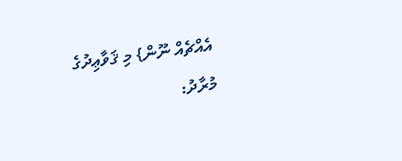އެއްޗެއް ނޫން} މި ޤަވާޢިދުގެ މުރާދު: